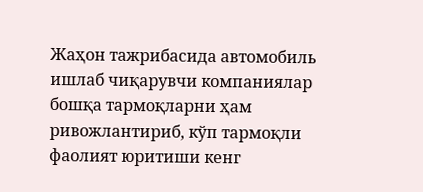Жаҳон тажрибасида автомобиль ишлаб чиқарувчи компаниялар бошқа тармоқларни ҳам ривожлантириб, кўп тармоқли фаолият юритиши кенг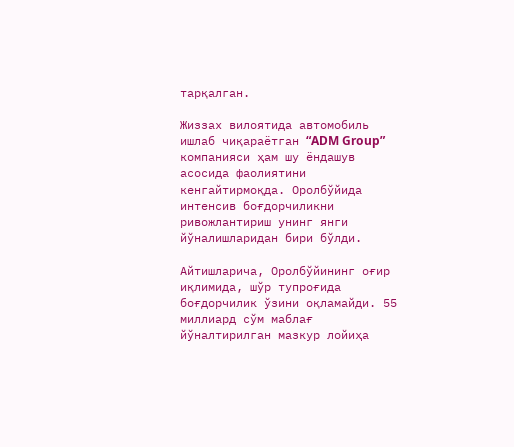тарқалган.

Жиззах вилоятида автомобиль ишлаб чиқараётган “ADM Group” компанияси ҳам шу ёндашув асосида фаолиятини кенгайтирмоқда. Оролбўйида интенсив боғдорчиликни ривожлантириш унинг янги йўналишларидан бири бўлди.

Айтишларича, Оролбўйининг оғир иқлимида, шўр тупроғида боғдорчилик ўзини оқламайди. 55 миллиард сўм маблағ йўналтирилган мазкур лойиҳа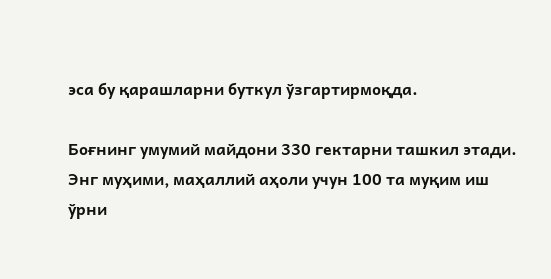эса бу қарашларни буткул ўзгартирмоқда.

Боғнинг умумий майдони 330 гектарни ташкил этади. Энг муҳими, маҳаллий аҳоли учун 100 та муқим иш ўрни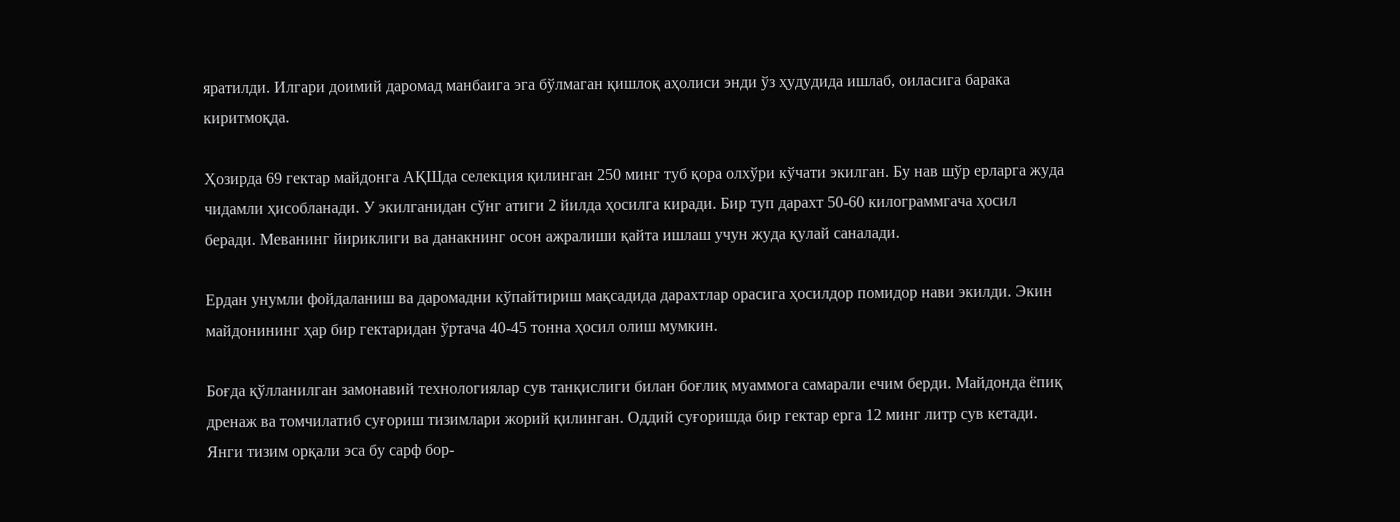яратилди. Илгари доимий даромад манбаига эга бўлмаган қишлоқ аҳолиси энди ўз ҳудудида ишлаб, оиласига барака киритмоқда.

Ҳозирда 69 гектар майдонга АҚШда селекция қилинган 250 минг туб қора олхўри кўчати экилган. Бу нав шўр ерларга жуда чидамли ҳисобланади. У экилганидан сўнг атиги 2 йилда ҳосилга киради. Бир туп дарахт 50-60 килограммгача ҳосил беради. Меванинг йириклиги ва данакнинг осон ажралиши қайта ишлаш учун жуда қулай саналади.

Ердан унумли фойдаланиш ва даромадни кўпайтириш мақсадида дарахтлар орасига ҳосилдор помидор нави экилди. Экин майдонининг ҳар бир гектаридан ўртача 40-45 тонна ҳосил олиш мумкин.

Боғда қўлланилган замонавий технологиялар сув танқислиги билан боғлиқ муаммога самарали ечим берди. Майдонда ёпиқ дренаж ва томчилатиб суғориш тизимлари жорий қилинган. Оддий суғоришда бир гектар ерга 12 минг литр сув кетади. Янги тизим орқали эса бу сарф бор-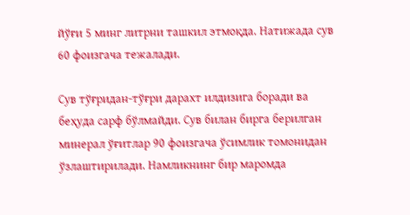йўғи 5 минг литрни ташкил этмоқда. Натижада сув 60 фоизгача тежалади.

Сув тўғридан-тўғри дарахт илдизига боради ва беҳуда сарф бўлмайди. Сув билан бирга берилган минерал ўғитлар 90 фоизгача ўсимлик томонидан ўзлаштирилади. Намликнинг бир маромда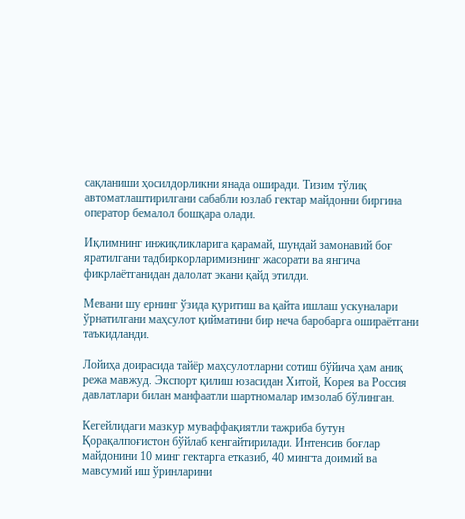сақланиши ҳосилдорликни янада оширади. Тизим тўлиқ автоматлаштирилгани сабабли юзлаб гектар майдонни биргина оператор бемалол бошқара олади.

Иқлимнинг инжиқликларига қарамай, шундай замонавий боғ яратилгани тадбиркорларимизнинг жасорати ва янгича фикрлаётганидан далолат экани қайд этилди.

Мевани шу ернинг ўзида қуритиш ва қайта ишлаш ускуналари ўрнатилгани маҳсулот қийматини бир неча баробарга ошираётгани таъкидланди.

Лойиҳа доирасида тайёр маҳсулотларни сотиш бўйича ҳам аниқ режа мавжуд. Экспорт қилиш юзасидан Хитой, Корея ва Россия давлатлари билан манфаатли шартномалар имзолаб бўлинган.

Кегейлидаги мазкур муваффақиятли тажриба бутун Қорақалпоғистон бўйлаб кенгайтирилади. Интенсив боғлар майдонини 10 минг гектарга етказиб, 40 мингта доимий ва мавсумий иш ўринларини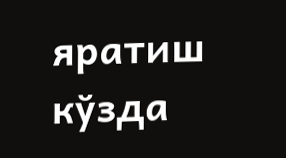яратиш кўзда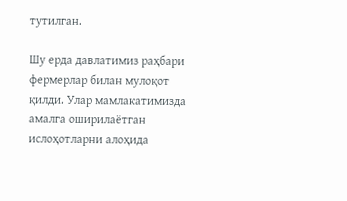тутилган.

Шу ерда давлатимиз раҳбари фермерлар билан мулоқот қилди. Улар мамлакатимизда амалга оширилаётган ислоҳотларни алоҳида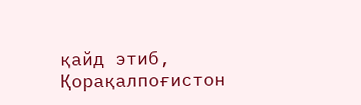қайд этиб, Қорақалпоғистон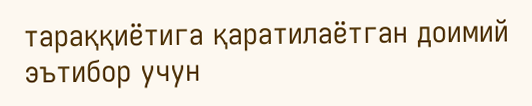тараққиётига қаратилаётган доимий эътибор учун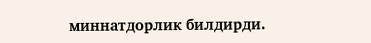миннатдорлик билдирди.